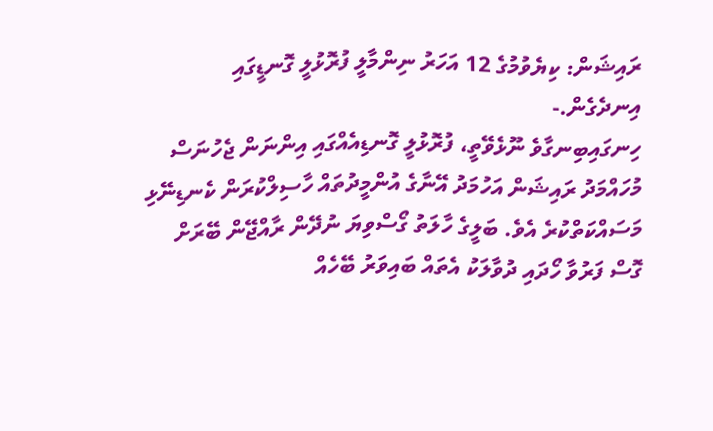ރައިޝަން: ކިޔެވުމުގެ 12 އަހަރު ނިންމާލީ ފުރޮޅުލީ ގޮނޑީގައި އިނދެގެން.-
ހިނގައިބިނގާވެ ނޫޅެވޭތީ، ފުރޮޅުލީ ގޮނޑިއެއްގައި އިންނަން ޖެހުނަސް މުހައްމަދު ރައިޝަން އަހުމަދު އޭނާގެ އުންމީދުތައް ހާސިލްކުރަން ކެނޑިނޭޅި މަސައްކަތްކުރެ އެވެ. ބަލީގެ ހާލަތު ގޯސްވިޔަ ނުދޭން ރާއްޖޭން ބޭރަށް ގޮސް ފަރުވާ ހޯދައި ދުވާލަކު އެތައް ބައިވަރު ބޭހެއް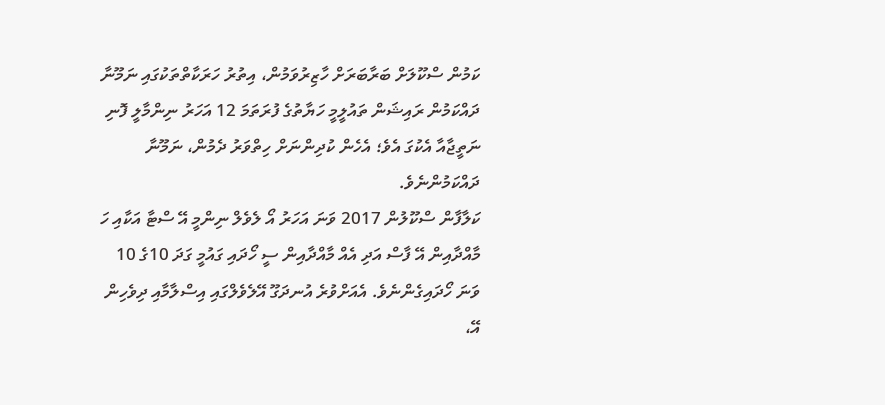ކަމުން ސްކޫލަށް ބަރާބަރަށް ހާޒިރުވަމުން، އިތުރު ހަރަކާތްތަކުގައި ނަމޫނާ ދައްކަމުން ރައިޝަން ތައުލީމީ ހަޔާތުގެ ފުރަތަމަ 12 އަހަރު ނިންމާލީ ފޮނި ނަތީޖާއާ އެކުގަ އެވެ؛ އެހެން ކުދިންނަށް ހިތްވަރު ދެމުން، ނަމޫނާ ދައްކަމުންނެވެ.
ކަލާފާން ސްކޫލުން 2017 ވަނަ އަހަރު އޯ ލެވެލް ނިންމީ އޭ ސްޓާ އަކާއި ހަ މާއްދާއިން އޭ ފާސް އަދި އެއް މާއްދާއިން ސީ ހޯދައި ގައުމީ ގަދަ 10ގެ 10 ވަނަ ހޯދައިގެންނެވެ. އެއަށްވުރެ އުނދަގޫ އޭލެވެލްގައި އިސްލާމާއި ދިވެހިން އޭ،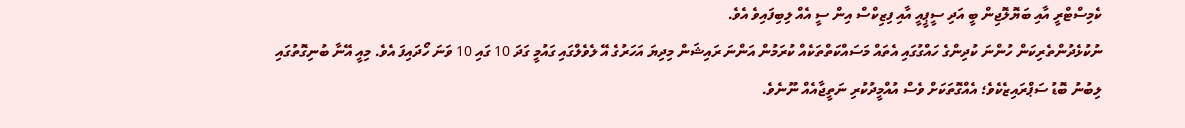ކެމިސްޓްރީ އާއި ބަޔޮލޮޖިން ބީ އަދި ސީޕީއީ އާއި ފިޒިކްސް އިން ސީ އެއް ލިބިފައިވެ އެވެ.
ނުކުޅެދުންތެރިކަން ހުންނަ ކުދިންގެ ހައްގުގައި އެތައް މަސައްކަތްތަކެއް ކުރަމުން އަންނަ ރައިޝަން މިދިޔަ އަހަރުގެ އޭ ލެވެލްގައި ގައުމީ ގަދަ 10 ގައި 10 ވަނަ ހޯދައިފަ އެވެ. މިއީ އޭނާ ބުނިގޮތުގައި ލިބުނު ބޮޑު ސަޕްރައިޒެކެވެ؛ އެއްގޮތަކަށް ވެސް އުއްމީދުކުރި ނަތީޖާއެއް ނޫނެވެ.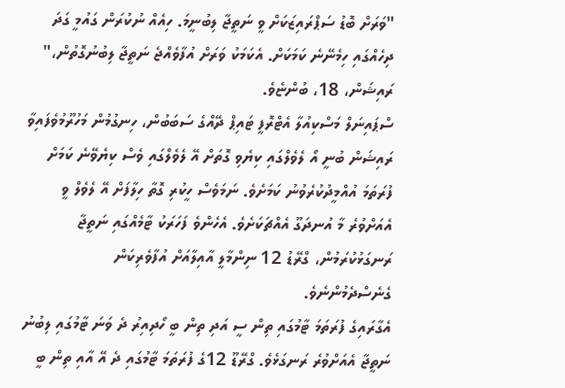"ވަރަށް ބޮޑު ސަޕްރައިޒަކަށް ވީ ނަތީޖާ ލިބުނީމަ. ހިއެއް ނުކުރަން ގައުމީ ގަދަ ދިހެއްގައި ހިމެނޭނެ ކަމަކަށް. އެކަމަކު ވަރަށް އުފާވެއްޖެ ނަތީޖާ ލިބުނުގޮތުން،" ރައިޝަން، 18، ބުންޏެވެ.
ސްޕައިނަލް މަސްކިއުލާ އެޓްރޮފީ ޓައިޕް ދޭއްގެ ސަބަބުން، ހިނގުމުން މަހުރޫމުވެފައިވާ ރައިޝަން ބުނީ އޯ ލެވެލްގައި ކިޔެވި ގޮތަށް އޭ ލެވެލްގައި ވެސް ކިޔެވޭނެ ކަމަށް ފުރަތަމަ އުއްމީދުކުރެވުނު ކަމަށެވެ. ނަމަވެސް ހީކުރި ގޮތާ ހިލާފަށް އޭ ލެވެލް ވީ އެއަށްވުރެ މާ އުނދަގޫ އެއްޗަކަށެވެ. އެހެންވެ ފަހަރަކު ޓާމެއްގައި ނަތީޖާ ރަނގަޅުކުރަމުން، ގްރޭޑު 12 ނިންމާލީ އާއިލާއަށް އުފާވެރިކަން ގެނެސްދެމުންނެވެ.
އެގާރައިގެ ފުރަތަމަ ޓާމުގައި ތިން ސީ އަދި ތިން ބީ ހޯދިއިރު ދެ ވަނަ ޓާމުގައި ލިބުނު ނަތީޖާ އެއަށްވުރެ ރަނގަޅެވެ. ގްރޭޑޫ 12ގެ ފުރަތަމަ ޓާމުގައި ދެ އޭ އާއި ތިން ބީ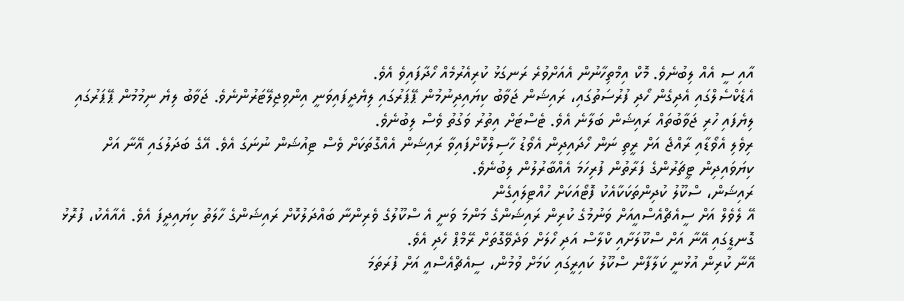އާއި ސީ އެއް ލިބުނެވެ. މޮކް އިމްތިހާނުން އެއަށްވުރެ ރަނގަޅު ކުރިއެރުމެއް ހޯދާފައިވެ އެވެ.
އެޑެކްސެލްގައި އެދިގެން ހޯދި ފުރުސަތުގައި، ރައިޝަން ޖަވާބު ކިޔައިދިނުމުން ޕޭޕަރުގައި ލިޔެދީފައިވަނީ އިންވިޖިލޭޓަރުންނެވެ. ޖަވާބު ލިޔެ ނިމުމުން ޕޭޕަރުގައި ލިޔެފައި ހުރި ޖަވާބުތައް ރައިޝަން ބަލާނެ އެވެ. ޓެސްޓަށް އިތުރު ވަގުތު ވެސް ލިބުނެވެ.
ރިވެލި އެވޯޑާއި ރާއްޖެ އަށް ރީތި ނަން ހޯދައިދިން އެވޯޑު ހާސިލްކޮށްފައިވާ ރައިޝަން އެއްގޮތަކަށް ވެސް ޓިއުޝަން ނުނަގަ އެވެ. އޭގެ ބަދަލުގައި އޭނާ އަށް ކިޔަވައިދިން ޓީޗަރުންގެ ފަރާތުން ފުރިހަމަ އެއްބާރުލުން ލިބުނެވެ.
ރައިޝަން، ސްކޫލު ކުދިންތަކަކާއެކު ފޮޓޯއަކަށް ހުއްޓިލައިގެން
އޭ ލެވެލް އަށް ސީއެޗްއެސްއީއަށް ވަނުމުގެ ކުރިން ރައިޝަންގެ މަންމަ ވަނީ އެ ސްކޫލުގެ ވެރިންނާ ބައްދަލުކޮށް ރައިޝަންގެ ހާލަތު ކިޔައިދީފަ އެވެ. އެއާއެކު، ފުރޮޅު ގޮނޑީގައި އޭނާ އަށް ސްކޫލަށާއި ކްލާސް އަދި ހޯލަށް ވަދެވޭގޮތަށް ރޭމްޕް ހެދި އެވެ.
އޭނާ ކުރިން އުޅުނީ ކަލާފާން ސްކޫލު ކައިރީގައި ކަމަށް ވުމުން، ސީއެޗްއެސްއީ އަށް ފުރަތަމަ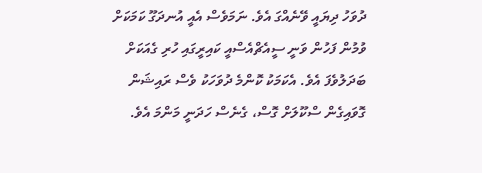ދުވަހު ދިޔައީ ވޭނެއްގަ އެވެ. ނަމަވެސް އެއީ އުނދަގޫ ކަމަކަށް ވުމުން ފަހުން ވަނީ ސީއެޗްއެސްއީ ކައިރީގައި ހުރި ގެއަކަށް ބަދަލުވެފަ އެވެ. އެކަމަކު ކޮންމެ ދުވަހަކު ވެސް ރައިޝަން ގޮވައިގެން ސްކޫލަށް ގޮސް، ގެނެސް ހަދަނީ މަންމަ އެވެ.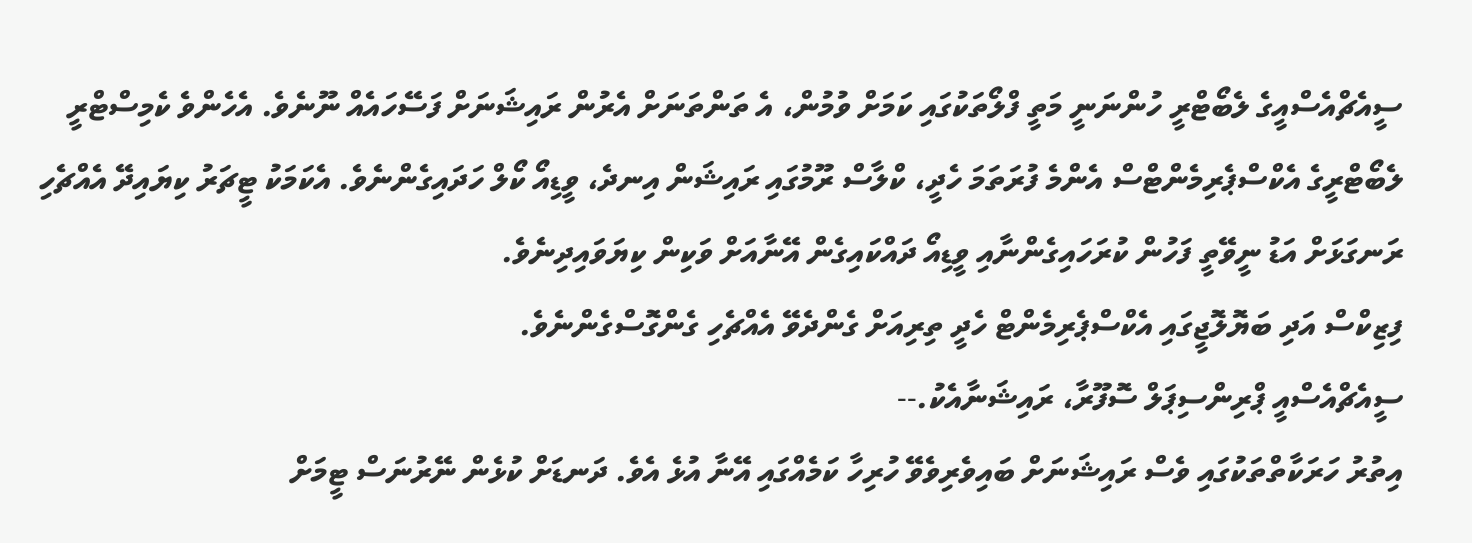ސީއެޗްއެސްއީގެ ލެބޯޓްރީ ހުންނަނީ މަތީ ފްލޯތަކުގައި ކަމަށް ވުމުން، އެ ތަންތަނަށް އެރުން ރައިޝަނަށް ފަސޭހައެއް ނޫނެވެ. އެހެންވެ ކެމިސްޓްރީ ލެބޯޓްރީގެ އެކްސްޕެރިމެންޓްސް އެންމެ ފުރަތަމަ ހެދީ، ކްލާސް ރޫމުގައި ރައިޝަން އިނދެ، ވީޑިއޯ ކޯލް ހަދައިގެންނެވެ. އެކަމަކު ޓީޗަރު ކިޔައިދޭ އެއްޗެހި ރަނގަޅަށް އަޑު ނީވޭތީ ފަހުން ކުރަހައިގެންނާއި ވީޑިއޯ ދައްކައިގެން އޭނާއަށް ވަކިން ކިޔަވައިދިނެވެ.
ފިޒިކްސް އަދި ބަޔޮލޮޖީގައި އެކްސްޕެރިމެންޓް ހެދީ ތިރިއަށް ގެންދެވޭ އެއްޗެހި ގެންގޮސްގެންނެވެ.
ސީއެޗްއެސްއީ ޕްރިންސިޕަލް ސޮފޫރާ، ރައިޝަނާއެކު.--
އިތުރު ހަރަކާތްތަކުގައި ވެސް ރައިޝަނަށް ބައިވެރިވެވޭ ހުރިހާ ކަމެއްގައި އޭނާ އުޅެ އެވެ. ދަނޑަށް ކުޅެން ނޭރުނަސް ޓީމަށް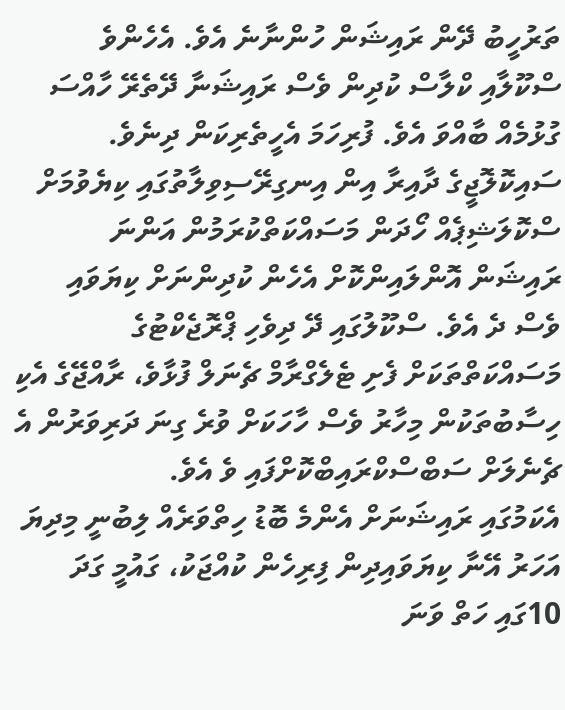ތަރުހީބު ދޭން ރައިޝަން ހުންނާނެ އެވެ. އެހެންވެ ސްކޫލާއި ކްލާސް ކުދިން ވެސް ރައިޝަނާ ދޭތެރޭ ހާއްސަ ގުޅުމެއް ބާއްވަ އެވެ. ފުރިހަމަ އެހީތެރިކަން ދިނެވެ.
ސައިކޮލޮޖީގެ ދާއިރާ އިން އިނގިރޭސިވިލާތުގައި ކިޔެވުމަށް ސްކޮލަޝިޕެއް ހޯދަން މަސައްކަތްކުރަމުން އަންނަ ރައިޝަން އޮންލައިންކޮށް އެހެން ކުދިންނަށް ކިޔަވައި ވެސް ދެ އެވެ. ސްކޫލުގައި ދޭ ދިވެހި ޕްރޮޖެކްޓުގެ މަސައްކަތްތަކަށް ފެށި ޓެލެގްރާމް ޗެނަލް ފުޅާވެ، ރާއްޖޭގެ އެކި ހިސާބުތަކުން މިހާރު ވެސް ހާހަކަށް ވުރެ ގިނަ ދަރިވަރުން އެ ޗެނެލަށް ސަބްސްކްރައިބްކޮށްފައި ވެ އެވެ.
އެކަމުގައި ރައިޝަނަށް އެންމެ ބޮޑު ހިތްވަރެއް ލިބުނީ މިދިޔަ އަހަރު އޭނާ ކިޔަވައިދިން ފިރިހެން ކުއްޖަކު، ގައުމީ ގަދަ 10ގައި ހަތް ވަނަ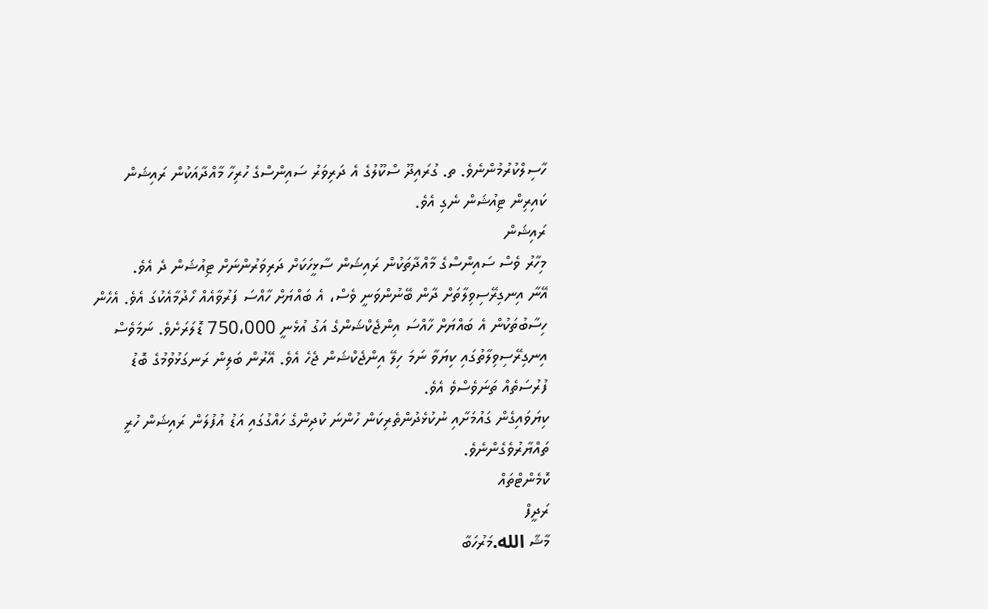ހާސިލްކުރުމުންނެވެ. ތ. ގުރައިދޫ ސްކޫލުގެ އެ ދަރިވަރު ސައިންސްގެ ހުރިހާ މާއްދާއަކުން ރައިޝަން ކައިރިން ޓިއުޝަން ނެގި އެވެ.
ރައިޝަން
މިހާރު ވެސް ސައިންސްގެ މާއްދާތަކުން ރައިޝަން ސާޅީހަކަށް ދަރިވަރުންނަށް ޓިއުޝަން ދެ އެވެ.
އޭނާ އިނގިރޭސިވިލާތަށް ދާން ބޭނުންވަނީ ވެސް، އެ ބައްޔަށް ހާއްސަ ފަރުވާއެއް ހޯދުމާއެކުގަ އެވެ. އެހެން ހިސާބުތަކުން އެ ބައްޔަށް ހާއްސަ އިންޖެކްޝަންގެ އަގު އުޅެނީ 750،000 ޑޮލަރަށެވެ. ނަމަވެސް އިނގިރޭސިވިލާތުގައި ކިޔަވާ ނަމަ ހިލޭ އިންޖެކްޝަން ޖެހެ އެވެ. އޭރުން ބަލިން ރަނގަޅުވުމުގެ ބޮޑު ފުރުސަތެއް ތަނަވެސްވެ އެވެ.
ކިޔަވައިގެން ގައުމަށާއި ނުކުޅެދުންތެރިކަން ހުންނަ ކުދިންގެ ހައްގުގައި އަޑު އުފުލަން ރައިޝަން ހުރީ ތައްޔާރުވެގެންނެވެ.
ކޮމެންޓްތައް
ރަދީފް
މާޝާ الله.މަރުހަބާ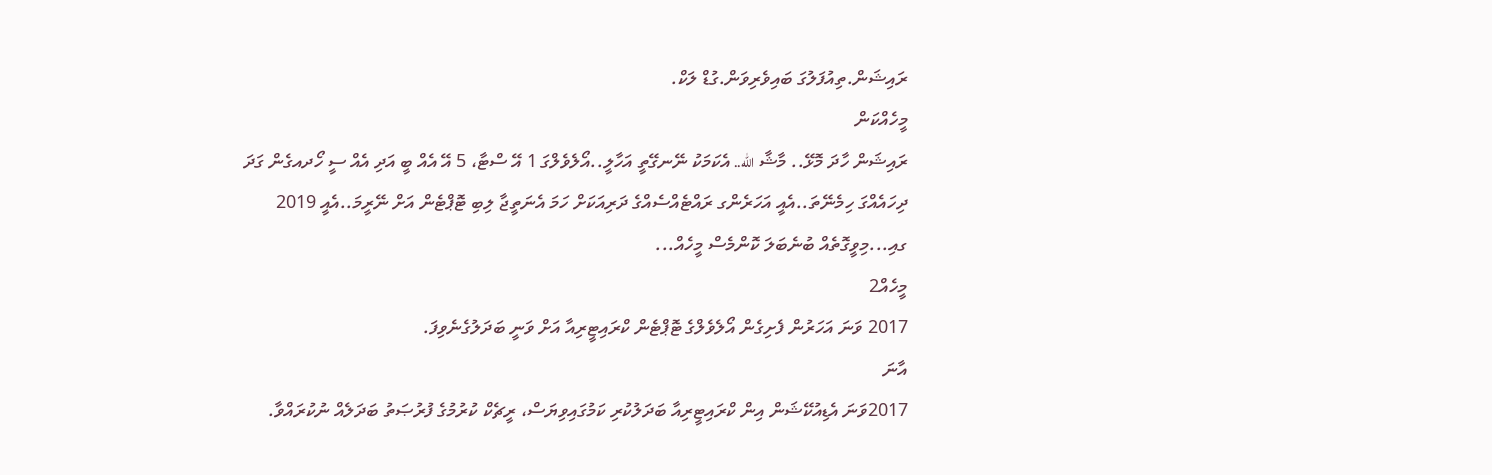ރައިޝަން.ތިއުފަލުގަ ބައިވެރިވަން.ގުޑް ލަކް.
މީހެއްކަން
ރައިޝަން ހާދަ މޮޅޭ.. މާޝާ الله.. އެކަމަކު ނޭނގޭތީ އަހާލީ..އޯލެވެލްގަ 1 އޭ ސްޓާ، 5 އޭ އެއް ބީ އަދި އެއް ސީ ހޯދއގެން ގަދަ ދިހައެއްގަ ހިމެނޭތަ..އެއީ އަހަރެންގ ރައްޓެއްސެއްގެ ދަރިއަކަށް ހަމަ އެނަތީޖާ ލިބި ޓޮޕްޓެން އަށް ނޭރީމަ..އެއީ 2019 ގއި...މިވީގޮތެއް ބުނެބަލަ ކޮންމެސް މީހެއް...
މީހެއް2
2017 ވަނަ އަހަރުން ފެށިގެން އޯލެވެލްގެ ޓޮޕްޓެން ކްރައިޓީރިއާ އަށް ވަނީ ބަދަލުގެނެވިފަ.
އާނަ
2017ވަނަ އެޑިއުކޭޝަން އިން ކްރައިޓީރިއާ ބަދަލުކުރި ކަމުގައިވިޔަސް، ރީޗެކް ކުރުމުގެ ފުރުޞަތު ބަދަލެއް ނުކުރައްވާ.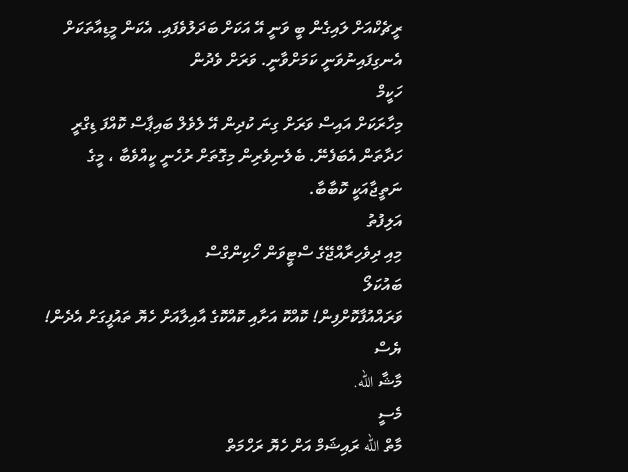ރީޗެކްއަށް ލައިގެން ބީ ވަނީ އޭ އަކަށް ބަދަލުވެފައި. އެކަން މީޑިއާތަކަށް އެނގިފައިނުވަނީ ކަމަށްވާނީ. ވަރަށް ވެދުން
ހަކީމް
މިހާރަކަށް އައިސް ވަރަށް ގިނަ ކުދިން އޭ ލެވެލް ބައިޕާސް ކޮއްފަ ޑިގްރީ ހަދާތަން އެބަފެނޭ. ބެލެނިވެރިން މިގޮތަށް ރުހެނީ ކީއްވެބާ ، މީގެ ނަތީޖާއަކީ ކޮބާބާ.
އަލިފުތު
މިއި ދިވެހިރާއްޖޭގެ ސްޓީވަން ހޯކިންގްސް
ބައުކަލޯ
ވަރައްއުފާކޮށްފިން! ކޮއްކޮ އަށާއި ކޮއްކޮގެ އާއިލާއަށް ހެޔޮ ތައުފީގަށް އެދެން!
ޔެސް
މާޝާ الله.
މެސީ
މާތް الله ރައިޝަމް އަށް ހެޔޮ ރަހްމަތް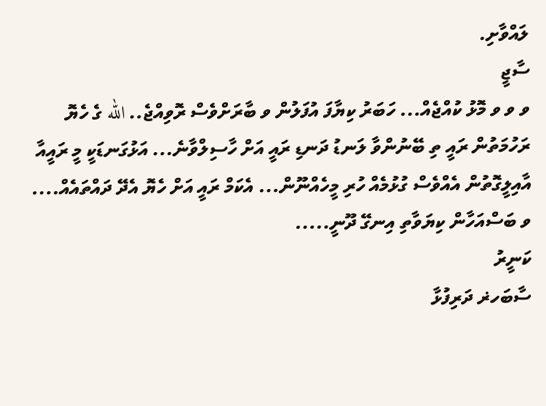ލައްވާށި.
ސާޖީ
ވ ވ ވ މޮޅު ކުއްޖެއް... ހަބަރު ކިޔާފަ އުފަލުން ވ ބާރަށްވެސް ރޮވިއްޖެ.. الله ގެ ހެޔޮ ރަހުމަތުން ރައީ ތި ބޭނުންވާ ލަނޑު ދަނޑި ރައީ އަށް ހާސިލްވާނެ... އަޅުގަނޑަކީ މީ ރައީއާ އާއިލީގޮތުން އެއްވެސް ގުޅުމެއް ހުރި މީހެއްނޫން... އެކަމް ރައީ އަށް ހެޔޮ އެދޭ ދައްތައެއް.... ވ ބަސްއަހާން ކިޔަވާތި އިނގޭ ދޫނީ.....
ކަނީރު
ސާބަހޜ ދަރިފުޅާ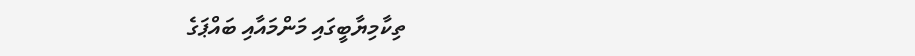ތިކާމިޔާބީގައި މަންމައާއި ބައްޕަގެ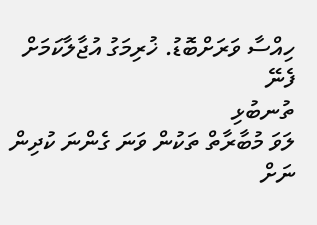ހިއްސާ ވަރަށްބޮޑު. ޚުރިމަގު އުޖާލާކަމަށް ފެނޭ
ތުނބުޅި
ލަވަ މުބާރާތް ތަކުން ވަނަ ގެންނަ ކުދިން ނަށް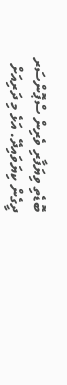ބޮޑެތި ވިޔަފާރި ވެރިން ސްޕޮންސަރ ދީގެން ކިޔަވައިދޭ. އަޅެ މި ދަރިއަށް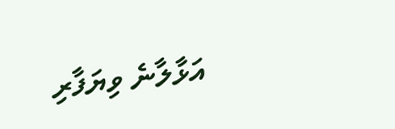އަޅާލާނެ ވިޔަފާރި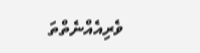ވެރިއެއްނެތްތަ